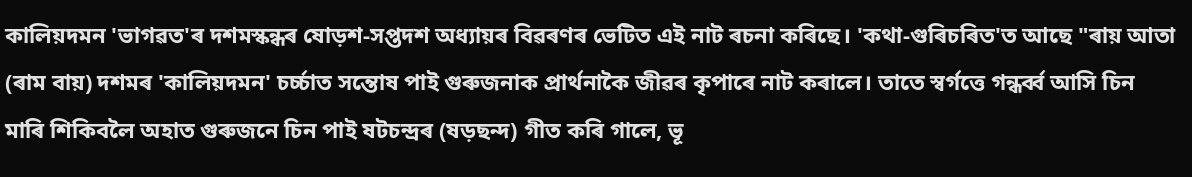কালিয়দমন 'ভাগৱত'ৰ দশমস্কন্ধৰ ষোড়শ-সপ্তদশ অধ্যায়ৰ বিৱৰণৰ ভেটিত এই নাট ৰচনা কৰিছে। 'কথা-গুৰিচৰিত'ত আছে "ৰায় আতা (ৰাম বায়) দশমৰ 'কালিয়দমন' চর্চ্চাত সন্তোষ পাই গুৰুজনাক প্ৰাৰ্থনাকৈ জীৱৰ কৃপাৰে নাট কৰালে। তাতে স্বর্গত্তে গন্ধৰ্ব্ব আসি চিন মাৰি শিকিবলৈ অহাত গুৰুজনে চিন পাই ষটচন্দ্ৰৰ (ষড়ছন্দ) গীত কৰি গালে, ভূ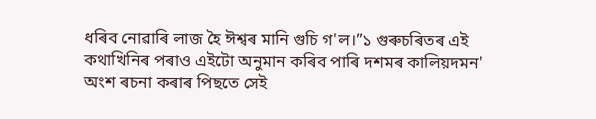ধৰিব নোৱাৰি লাজ হৈ ঈশ্বৰ মানি গুচি গ'ল।”১ গুৰুচৰিতৰ এই কথাখিনিৰ পৰাও এইটো অনুমান কৰিব পাৰি দশমৰ কালিয়দমন' অংশ ৰচনা কৰাৰ পিছতে সেই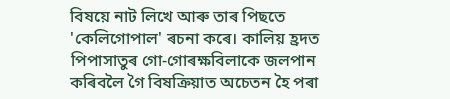বিষয়ে নাট লিখে আৰু তাৰ পিছতে 'কেলিগোপাল' ৰচনা কৰে। কালিয় হ্রদত পিপাসাতুৰ গো-গোৰক্ষবিলাকে জলপান কৰিবলৈ গৈ বিষক্রিয়াত অচেতন হৈ পৰা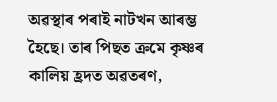অৱস্থাৰ পৰাই নাটখন আৰম্ভ হৈছে। তাৰ পিছত ক্রমে কৃষ্ণৰ কালিয় হ্রদত অৱতৰণ,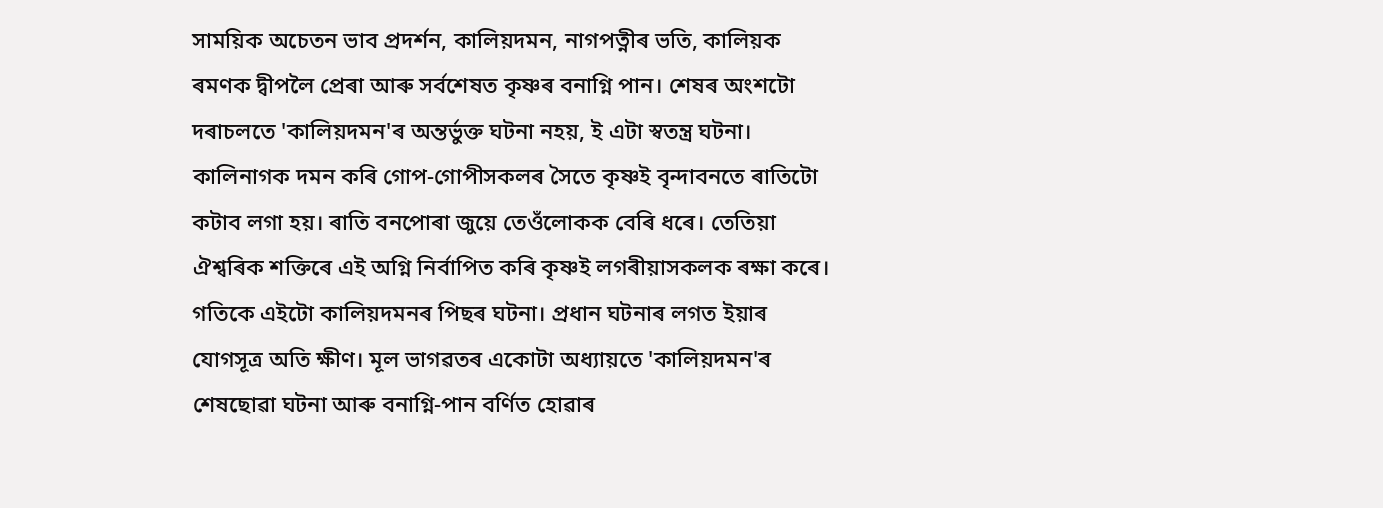সাময়িক অচেতন ভাব প্রদর্শন, কালিয়দমন, নাগপত্নীৰ ভতি, কালিয়ক ৰমণক দ্বীপলৈ প্রেৰা আৰু সর্বশেষত কৃষ্ণৰ বনাগ্নি পান। শেষৰ অংশটো দৰাচলতে 'কালিয়দমন'ৰ অন্তৰ্ভুক্ত ঘটনা নহয়, ই এটা স্বতন্ত্র ঘটনা। কালিনাগক দমন কৰি গোপ-গোপীসকলৰ সৈতে কৃষ্ণই বৃন্দাবনতে ৰাতিটো কটাব লগা হয়। ৰাতি বনপোৰা জুয়ে তেওঁলোকক বেৰি ধৰে। তেতিয়া ঐশ্বৰিক শক্তিৰে এই অগ্নি নির্বাপিত কৰি কৃষ্ণই লগৰীয়াসকলক ৰক্ষা কৰে। গতিকে এইটো কালিয়দমনৰ পিছৰ ঘটনা। প্রধান ঘটনাৰ লগত ইয়াৰ যোগসূত্র অতি ক্ষীণ। মূল ভাগৱতৰ একোটা অধ্যায়তে 'কালিয়দমন'ৰ শেষছোৱা ঘটনা আৰু বনাগ্নি-পান বর্ণিত হোৱাৰ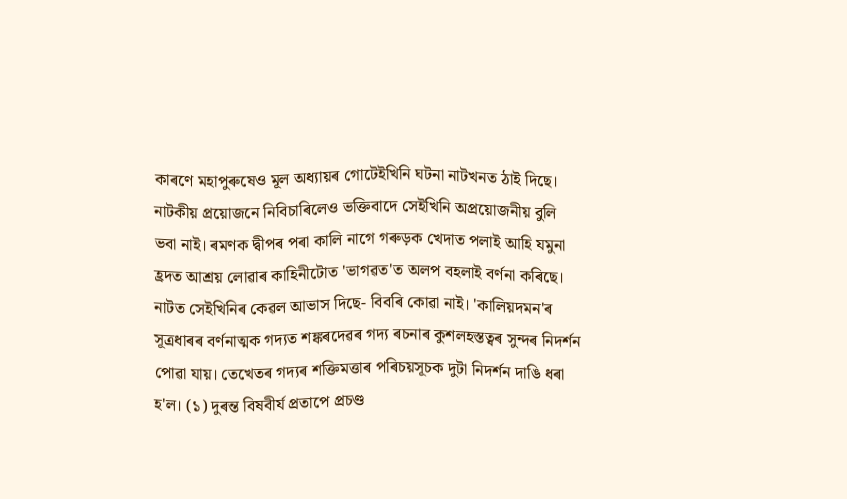কাৰণে মহাপুৰুষেও মূল অধ্যায়ৰ গোটেইখিনি ঘটনা নাটখনত ঠাই দিছে। নাটকীয় প্রয়োজনে নিবিচাৰিলেও ভক্তিবাদে সেইখিনি অপ্রয়োজনীয় বুলি ভবা নাই। ৰমণক দ্বীপৰ পৰা কালি নাগে গৰুড়ক খেদাত পলাই আহি যমুনা হ্রদত আশ্রয় লোৱাৰ কাহিনীটোত 'ভাগৱত'ত অলপ বহলাই বৰ্ণনা কৰিছে। নাটত সেইখিনিৰ কেৱল আভাস দিছে- বিবৰি কোৱা নাই। 'কালিয়দমন'ৰ সূত্ৰধাৰৰ বর্ণনাত্মক গদ্যত শঙ্কৰদেৱৰ গদ্য ৰচনাৰ কুশলহস্তত্বৰ সুন্দৰ নিদর্শন পোৱা যায়। তেখেতৰ গদ্যৰ শক্তিমত্তাৰ পৰিচয়সূচক দুটা নিদর্শন দাঙি ধৰা হ'ল। (১) দুৰন্ত বিষবীর্য প্রতাপে প্রচণ্ড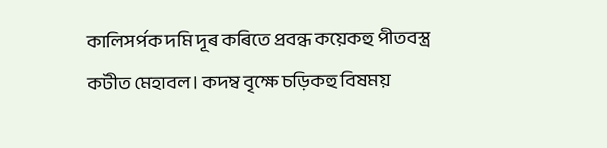কালিসর্পক দমি দূৰ কৰিতে প্ৰবন্ধ কয়েকহু পীতবস্ত্র কটীত মেহাবল। কদম্ব বৃক্ষে চড়িকহু বিষময়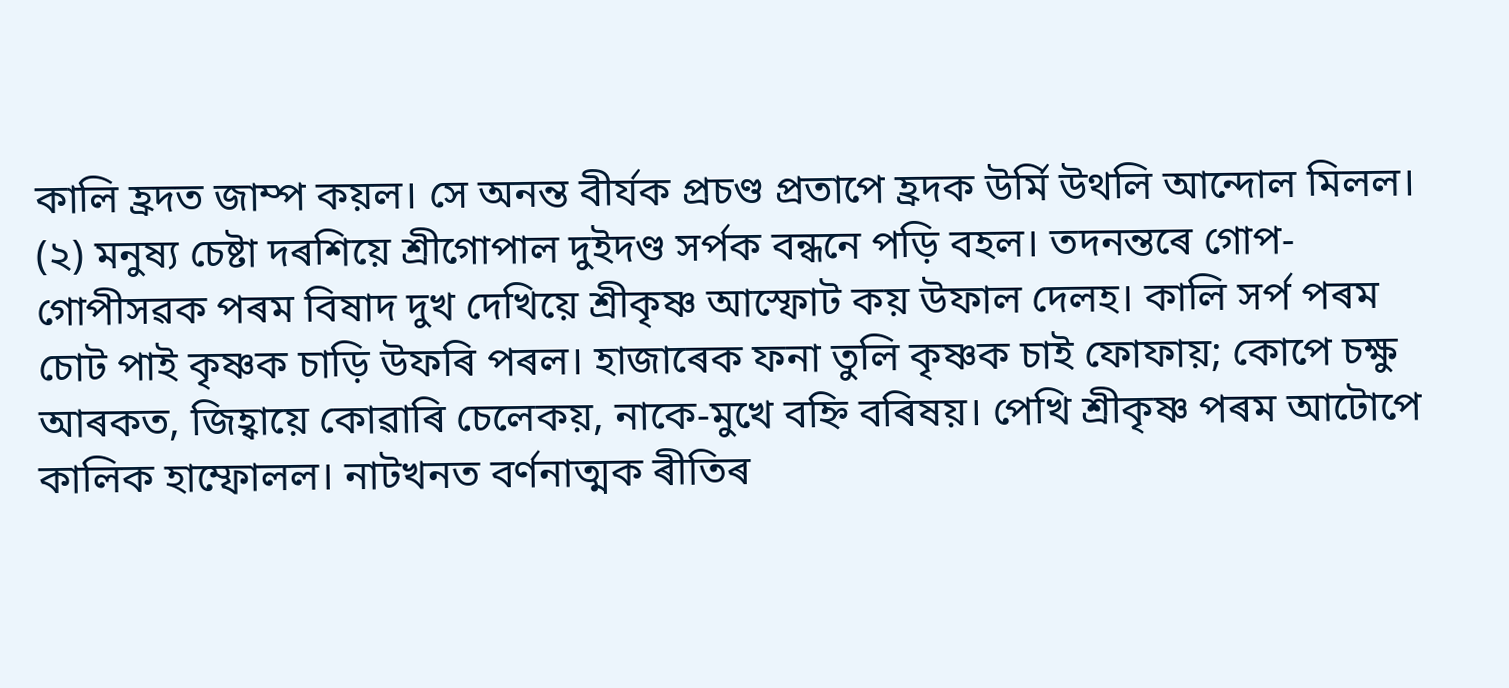কালি হ্রদত জাম্প কয়ল। সে অনন্ত বীর্যক প্রচণ্ড প্রতাপে হ্রদক উর্মি উথলি আন্দোল মিলল। (২) মনুষ্য চেষ্টা দৰশিয়ে শ্রীগোপাল দুইদণ্ড সর্পক বন্ধনে পড়ি বহল। তদনন্তৰে গোপ-গোপীসৱক পৰম বিষাদ দুখ দেখিয়ে শ্রীকৃষ্ণ আস্ফোট কয় উফাল দেলহ। কালি সৰ্প পৰম চোট পাই কৃষ্ণক চাড়ি উফৰি পৰল। হাজাৰেক ফনা তুলি কৃষ্ণক চাই ফোফায়; কোপে চক্ষু আৰকত, জিহ্বায়ে কোৱাৰি চেলেকয়, নাকে-মুখে বহ্নি বৰিষয়। পেখি শ্রীকৃষ্ণ পৰম আটোপে কালিক হাম্ফোলল। নাটখনত বৰ্ণনাত্মক ৰীতিৰ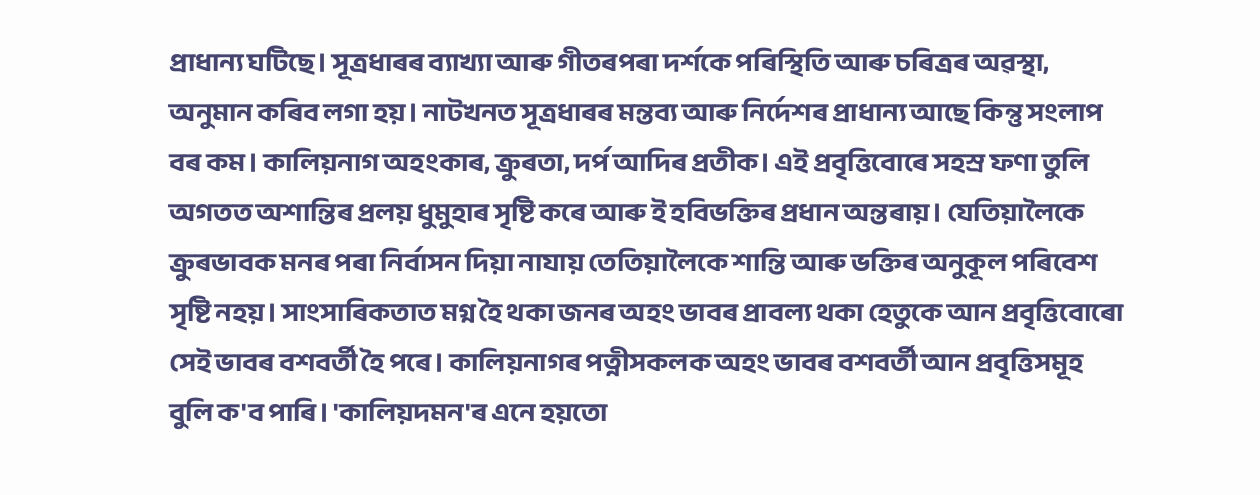প্ৰাধান্য ঘটিছে। সূত্ৰধাৰৰ ব্যাখ্যা আৰু গীতৰপৰা দর্শকে পৰিস্থিতি আৰু চৰিত্ৰৰ অৱস্থা, অনুমান কৰিব লগা হয়। নাটখনত সূত্ৰধাৰৰ মন্তব্য আৰু নির্দেশৰ প্রাধান্য আছে কিন্তু সংলাপ বৰ কম। কালিয়নাগ অহংকাৰ, ক্রুৰতা, দর্প আদিৰ প্ৰতীক। এই প্রবৃত্তিবোৰে সহস্ৰ ফণা তুলি অগতত অশান্তিৰ প্রলয় ধুমুহাৰ সৃষ্টি কৰে আৰু ই হবিভক্তিৰ প্ৰধান অন্তৰায়। যেতিয়ালৈকে ক্রুৰভাবক মনৰ পৰা নিৰ্বাসন দিয়া নাযায় তেতিয়ালৈকে শান্তি আৰু ভক্তিৰ অনুকূল পৰিবেশ সৃষ্টি নহয়। সাংসাৰিকতাত মগ্ন হৈ থকা জনৰ অহং ভাবৰ প্রাবল্য থকা হেতুকে আন প্রবৃত্তিবোৰো সেই ভাবৰ বশবর্তী হৈ পৰে। কালিয়নাগৰ পত্নীসকলক অহং ভাবৰ বশবর্তী আন প্রবৃত্তিসমূহ বুলি ক'ব পাৰি। 'কালিয়দমন'ৰ এনে হয়তো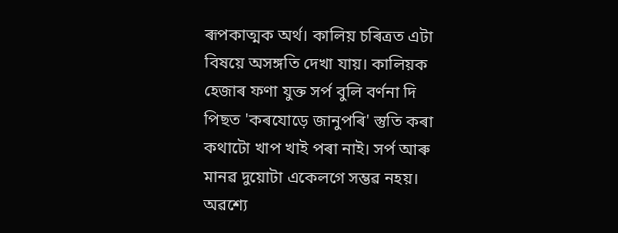ৰূপকাত্মক অর্থ। কালিয় চৰিত্ৰত এটা বিষয়ে অসঙ্গতি দেখা যায়। কালিয়ক হেজাৰ ফণা যুক্ত সর্প বুলি বর্ণনা দি পিছত 'কৰযোড়ে জানুপৰি' স্তুতি কৰা কথাটো খাপ খাই পৰা নাই। সৰ্প আৰু মানৱ দুয়োটা একেলগে সম্ভৱ নহয়। অৱশ্যে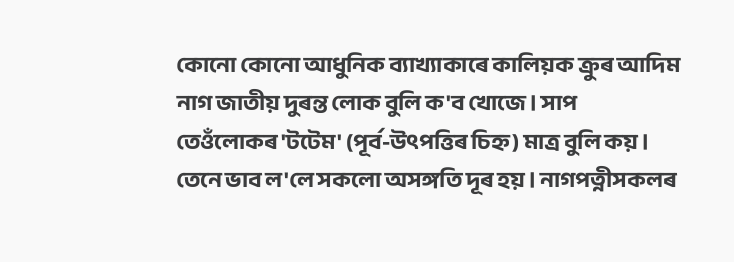কোনো কোনো আধুনিক ব্যাখ্যাকাৰে কালিয়ক ক্রুৰ আদিম নাগ জাতীয় দুৰন্ত লোক বুলি ক'ব খোজে। সাপ তেওঁলোকৰ 'টটেম' (পূর্ব-উৎপত্তিৰ চিহ্ন) মাত্র বুলি কয়। তেনে ভাব ল'লে সকলো অসঙ্গতি দূৰ হয়। নাগপত্নীসকলৰ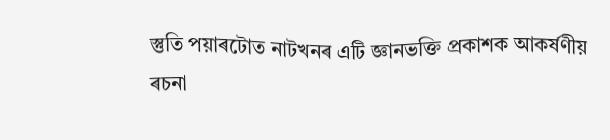স্তুতি পয়াৰটোত নাটখনৰ এটি জ্ঞানভক্তি প্রকাশক আকর্ষণীয় ৰচনা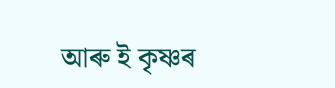আৰু ই কৃষ্ণৰ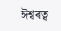ঈশ্বৰত্ব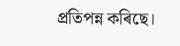প্ৰতিপন্ন কৰিছে।